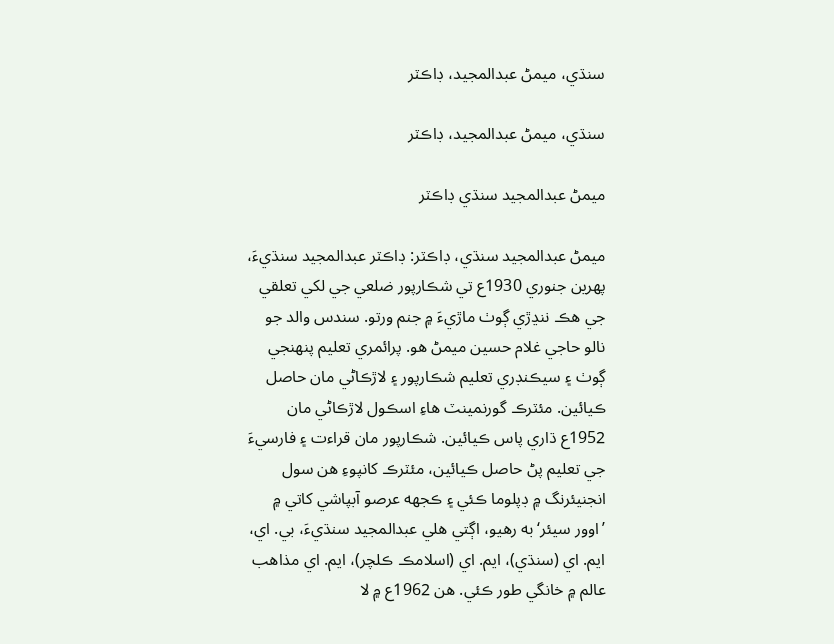سنڌي، ميمڻ عبدالمجيد، ڊاڪٽر

سنڌي، ميمڻ عبدالمجيد، ڊاڪٽر

ميمڻ عبدالمجيد سنڌي ڊاڪٽر

ميمڻ عبدالمجيد سنڌي، ڊاڪٽر: ڊاڪٽر عبدالمجيد سنڌيءَ، پهرين جنوري 1930ع تي شڪارپور ضلعي جي لکي تعلقي جي هڪ ننڍڙي ڳوٺ ماڙيءَ ۾ جنم ورتو. سندس والد جو نالو حاجي غلام حسين ميمڻ هو. پرائمري تعليم پنهنجي ڳوٺ ۽ سيڪنڊري تعليم شڪارپور ۽ لاڙڪاڻي مان حاصل ڪيائين. مئٽرڪ گورنمينٽ هاءِ اسڪول لاڙڪاڻي مان 1952ع ڌاري پاس ڪيائين. شڪارپور مان قراءت ۽ فارسيءَ جي تعليم پڻ حاصل ڪيائين، مئٽرڪ کانپوءِ هن سول انجنيئرنگ ۾ ڊپلوما ڪئي ۽ ڪجهه عرصو آبپاشي کاتي ۾ ’اوور سيئر‘ به رهيو، اڳتي هلي عبدالمجيد سنڌيءَ، بي. اي، ايم. اي (سنڌي)، ايم. اي (اسلامڪ ڪلچر)، ايم. اي مذاهب عالم ۾ خانگي طور ڪئي. هن 1962ع ۾ لا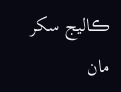ڪاليج سکر مان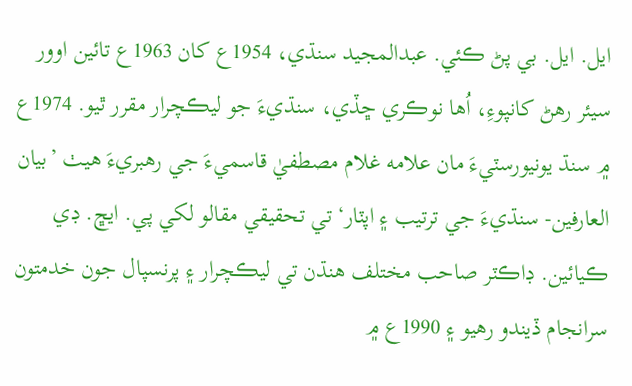ايل. ايل. بي پڻ ڪئي. عبدالمجيد سنڌي، 1954ع کان 1963ع تائين اوور سيئر رهڻ کانپوءِ، اُها نوڪري ڇڏي، سنڌيءَ جو ليڪچرار مقرر ٿيو. 1974ع ۾ سنڌ يونيورسٽيءَ مان علامه غلام مصطفيٰ قاسميءَ جي رهبريءَ هيٺ ’بيان العارفين- سنڌيءَ جي ترتيب ۽ اپٽار‘ تي تحقيقي مقالو لکي پي. ايڇ. ڊي ڪيائين. ڊاڪٽر صاحب مختلف هنڌن تي ليڪچرار ۽ پرنسپال جون خدمتون سرانجام ڏيندو رهيو ۽ 1990ع ۾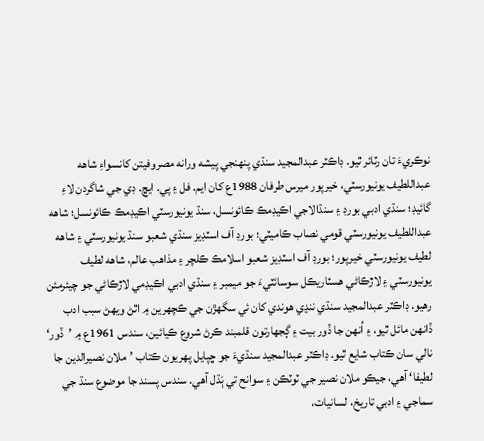نوڪريءَ تان رٽائر ٿيو. ڊاڪٽر عبدالمجيد سنڌي پنهنجي پيشه ورانه مصروفيتن کانسواءِ شاهه عبداللطيف يونيورسٽي، خيرپور ميرس طرفان 1988ع کان ايم. فل ۽ پي. ايڇ. ڊي جي شاگردن لاءِ گائيڊ؛ سنڌي ادبي بورڊ ۽ سنڌالاجي اڪيڊمڪ ڪائونسل، سنڌ يونيورسٽي اڪيڊمڪ ڪائونسل؛ شاهه عبداللطيف يونيورسٽي قومي نصاب ڪاميٽي؛ بورڊ آف اسٽڊيز سنڌي شعبو سنڌ يونيورسٽي ۽ شاهه لطيف يونيورسٽي خيرپور؛ بورڊ آف اسٽڊيز شعبو اسلامڪ ڪلچر ۽ مذاهب عالم، شاهه لطيف يونيورسٽي ۽ لاڙڪاڻي هسٽاريڪل سوسائٽيءَ جو ميمبر ۽ سنڌي ادبي اڪيڊمي لاڙڪاڻي جو چيئرمئن رهيو. ڊاڪٽر عبدالمجيد سنڌي ننڍي هوندي کان ئي سگهڙن جي ڪچهرين ۾ اٿڻ ويهڻ سبب ادب ڏانهن مائل ٿيو، ۽ اُنهن جا ڏور بيت ۽ ڳجهارتون قلمبند ڪرڻ شروع ڪيائين، سندس 1961ع ۾ ’ڏور‘ نالي سان ڪتاب شايع ٿيو. ڊاڪٽر عبدالمجيد سنڌيءَ جو ڇپايل پهريون ڪتاب ’ملان نصيرالدين جا لطيفا‘ آهي، جيڪو ملان نصير جي ٽوٽڪن ۽ سوانح تي ٻَڌل آهي. سندس پسند جا موضوع سنڌ جي سماجي ۽ ادبي تاريخ، لسانيات،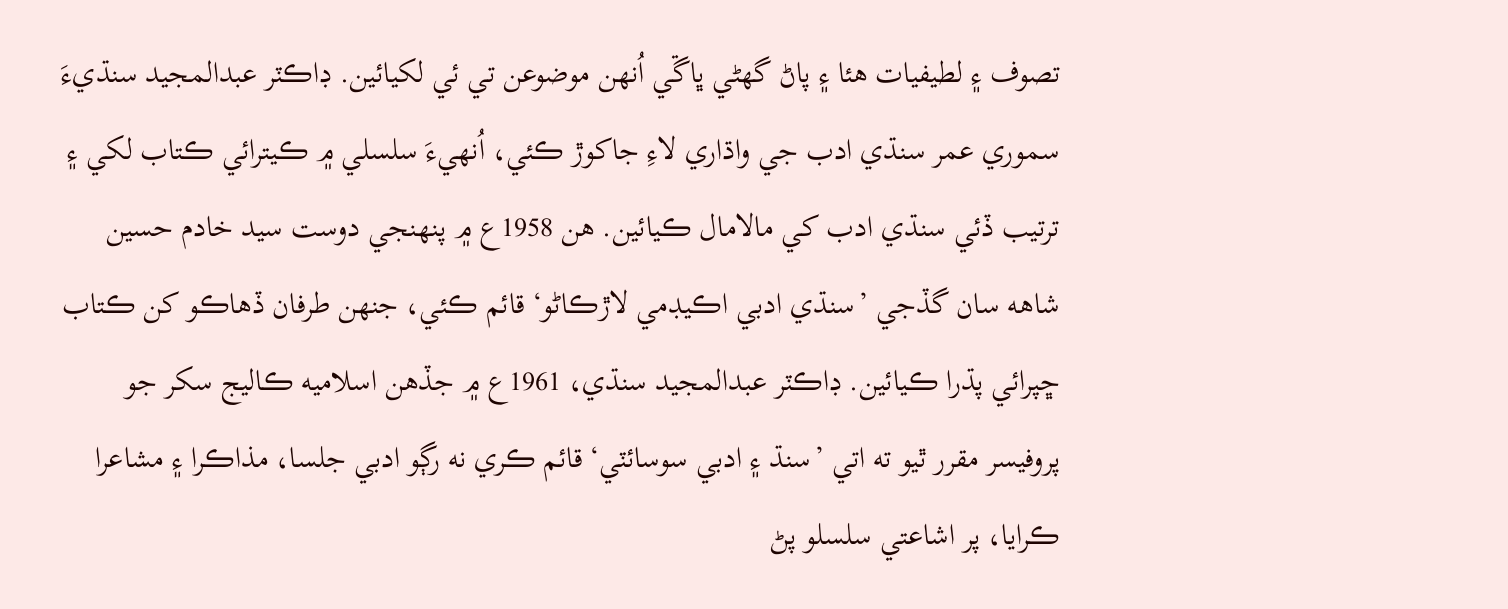تصوف ۽ لطيفيات هئا ۽ پاڻ گهڻي ڀاڱي اُنهن موضوعن تي ئي لکيائين. ڊاڪٽر عبدالمجيد سنڌيءَ سموري عمر سنڌي ادب جي واڌاري لاءِ جاکوڙ ڪئي، اُنهيءَ سلسلي ۾ ڪيترائي ڪتاب لکي ۽ ترتيب ڏئي سنڌي ادب کي مالامال ڪيائين. هن 1958ع ۾ پنهنجي دوست سيد خادم حسين شاهه سان گڏجي ’سنڌي ادبي اڪيڊمي لاڙڪاڻو‘ قائم ڪئي، جنهن طرفان ڏهاڪو کن ڪتاب ڇپرائي پڌرا ڪيائين. ڊاڪٽر عبدالمجيد سنڌي، 1961ع ۾ جڏهن اسلاميه ڪاليج سکر جو پروفيسر مقرر ٿيو ته اتي ’سنڌ ۽ ادبي سوسائٽي‘ قائم ڪري نه رڳو ادبي جلسا، مذاڪرا ۽ مشاعرا ڪرايا، پر اشاعتي سلسلو پڻ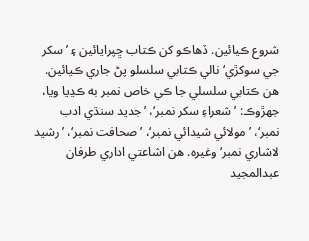شروع ڪيائين. ڏهاڪو کن ڪتاب ڇپرايائين ۽ ’سکر جي سوکڙي‘ نالي ڪتابي سلسلو پڻ جاري ڪيائين. هن ڪتابي سلسلي جا ڪي خاص نمبر به ڪڍيا ويا، جهڙوڪ: ’شعراءِ سکر نمبر‘، ’جديد سنڌي ادب نمبر‘، ’مولائي شيدائي نمبر‘، ’صحافت نمبر‘، ’رشيد لاشاري نمبر‘ وغيره. هن اشاعتي اداري طرفان عبدالمجيد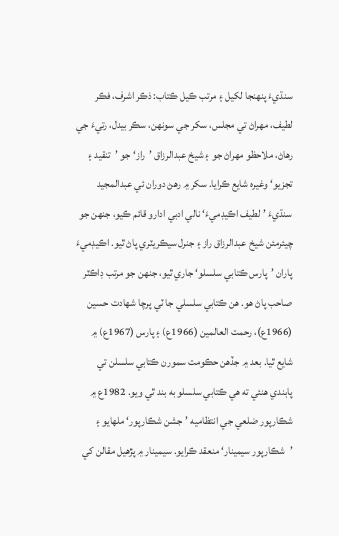سنڌيءَ پنهنجا لکيل ۽ مرتب ڪيل ڪتاب: ذڪر اشرف، فڪر لطيف، مهراڻ تي مجلس، سکر جي سونهن، سڪر بيدل، رتيءَ جي رهاڻ، ملاحظو مهراڻ جو ۽ شيخ عبدالرزاق ’راز‘ جو ’تنقيد ۽ تجزيو‘ وغيره شايع ڪرايا. سکر ۾ رهڻ دوران ئي عبدالمجيد سنڌيءَ ’لطيف اڪيڊميءَ‘ نالي ادبي ادارو قائم ڪيو، جنهن جو چيئرمئن شيخ عبدالرزاق راز ۽ جنرل سيڪريٽري پاڻ ٿيو. اڪيڊميءَ پاران ’پارس ڪتابي سلسلو‘ جاري ٿيو، جنهن جو مرتب ڊاڪٽر صاحب پاڻ هو. هن ڪتابي سلسلي جا ٽي پرچا شهادت حسين (1966ع)، رحمت العالمين (1966ع) ۽ پارس (1967ع) ۾ شايع ٿيا. بعد ۾ جڏهن حڪومت سمورن ڪتابي سلسلن تي پابندي هنئي ته هي ڪتابي سلسلو به بند ٿي ويو. 1982ع ۾ شڪارپور ضلعي جي انتظاميه ’جشن شڪارپور‘ ملهايو ۽ ’شڪارپور سيمينار‘ منعقد ڪرايو. سيمينار ۾ پڙهيل مقالن کي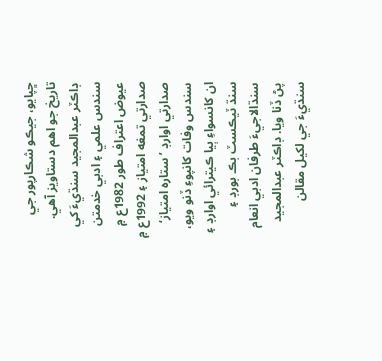ڇپايو، جيڪو شڪارپور جي تاريخ جو اهم دستاويز آهي. ڊاڪٽر عبدالمجيد سنڌيءَ کي سندس علمي ۽ ادبي خدمتن عيوض اعتراف طور 1982ع ۾ صدارتي تمغه امتياز ۽ 1992ع ۾ صدارتي اوارڊ ’ستاره امتياز‘ سندس وفات کانپوءِ ڏنو ويو، ان کانسواءِ ٻيا ڪيترائي اوارڊ ۽ سنڌ ٽيڪسٽ بڪ بورڊ ۽ سنڌالاجيءَ طرفان ادبي انعام پڻ ڏنا ويا. ڊاڪٽر عبدالمجيد سنڌيءَ جي لکيل مقالن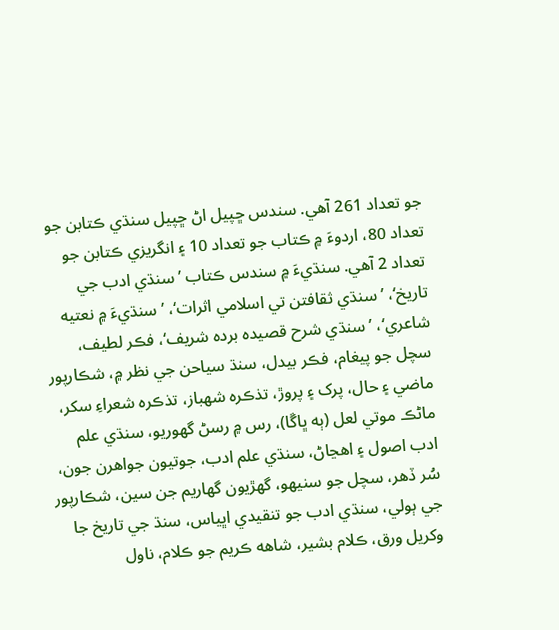جو تعداد 261 آهي. سندس ڇپيل اڻ ڇپيل سنڌي ڪتابن جو تعداد 80، اردوءَ ۾ ڪتاب جو تعداد 10 ۽ انگريزي ڪتابن جو تعداد 2 آهي. سنڌيءَ ۾ سندس ڪتاب ’سنڌي ادب جي تاريخ‘، ’سنڌي ثقافتن تي اسلامي اثرات‘، ’سنڌيءَ ۾ نعتيه شاعري‘، ’سنڌي شرح قصيده برده شريف‘، فڪر لطيف، سچل جو پيغام، فڪر بيدل، سنڌ سياحن جي نظر ۾، شڪارپور ماضي ۽ حال، پرک ۽ پروڙ، تذڪره شهباز، تذڪره شعراءِ سکر، ماڻڪ موتي لعل (ٻه ڀاڱا)، رس ۾ رسڻ گهوريو، سنڌي علم ادب اصول ۽ اهڃاڻ، سنڌي علم ادب، جوتيون جواهرن جون، سُر ڏهر، سچل جو سنيهو، گهڙيون گهاريم جن سين، شڪارپور جي ٻولي، سنڌي ادب جو تنقيدي اڀياس، سنڌ جي تاريخ جا وکريل ورق، ڪلام بشير، شاهه ڪريم جو ڪلام، ناول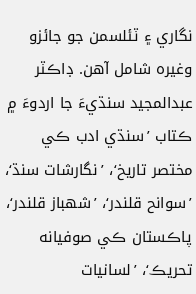نگاري ۽ ٽئلسمن جو جائزو وغيره شامل آهن. ڊاڪٽر عبدالمجيد سنڌيءَ جا اردوءَ ۾ ڪتاب ’سنڌي ادب ڪي مختصر تاريخ‘، ’نگارشات سنڌ‘، ’سوانح قلندر‘، ’شهباز قلندر‘، پاڪستان ڪي صوفيانه تحريڪ‘، ’لسانيات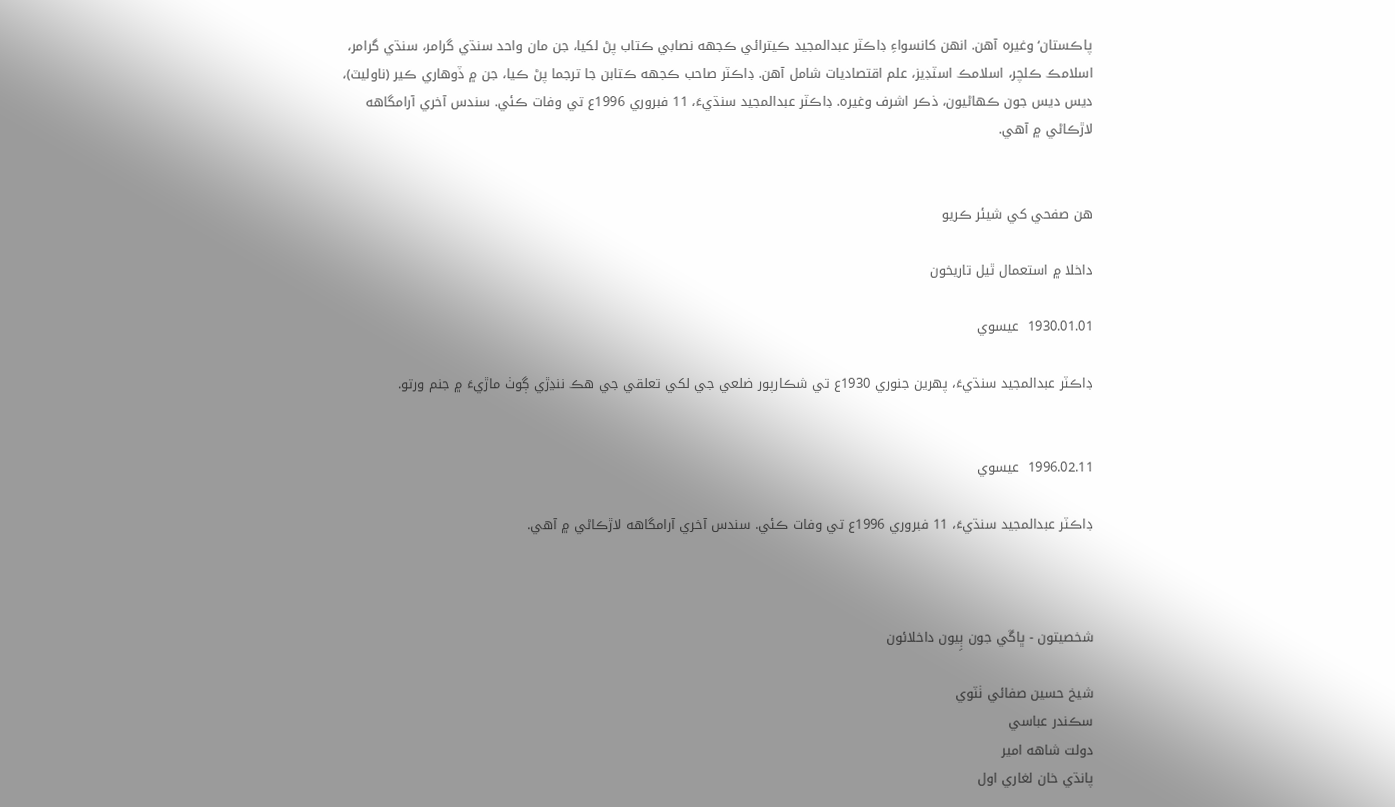پاڪستان‘ وغيره آهن. انهن کانسواءِ ڊاڪٽر عبدالمجيد ڪيترائي ڪجهه نصابي ڪتاب پڻ لکيا، جن مان واحد سنڌي گرامر، سنڌي گرامر، اسلامڪ ڪلچر، اسلامڪ اسٽڊيز، علم اقتصاديات شامل آهن. ڊاڪٽر صاحب ڪجهه ڪتابن جا ترجما پڻ ڪيا، جن ۾ ڏوهاري ڪير (ناوليٽ)، ديس ديس جون ڪهاڻيون، ذڪر اشرف وغيره. ڊاڪٽر عبدالمجيد سنڌيءَ، 11 فبروري 1996ع تي وفات ڪئي. سندس آخري آرامگاهه لاڙڪاڻي ۾ آهي.


هن صفحي کي شيئر ڪريو

داخلا ۾ استعمال ٿيل تاريخون

1930.01.01  عيسوي

ڊاڪٽر عبدالمجيد سنڌيءَ، پهرين جنوري 1930ع تي شڪارپور ضلعي جي لکي تعلقي جي هڪ ننڍڙي ڳوٺ ماڙيءَ ۾ جنم ورتو.


1996.02.11  عيسوي

ڊاڪٽر عبدالمجيد سنڌيءَ، 11 فبروري 1996ع تي وفات ڪئي. سندس آخري آرامگاهه لاڙڪاڻي ۾ آهي.



شخصيتون - ڀاڱي جون ٻِيون داخلائون

شيخ حسين صفائي ٺٽوي
سڪندر عباسي
دولت شاهه امير
پانڌي خان لغاري اول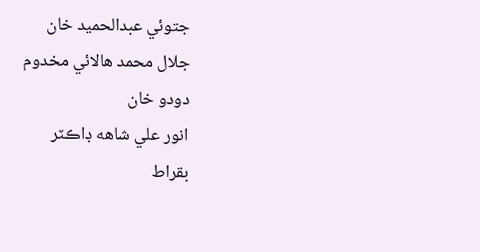جتوئي عبدالحميد خان
جلال محمد هالائي مخدوم
دودو خان
انور علي شاهه ڊاڪٽر
بقراط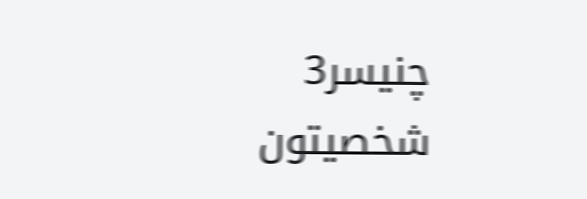چنيسر3
شخصيتون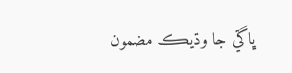ڀاڱي جا وڌيڪ مضمون